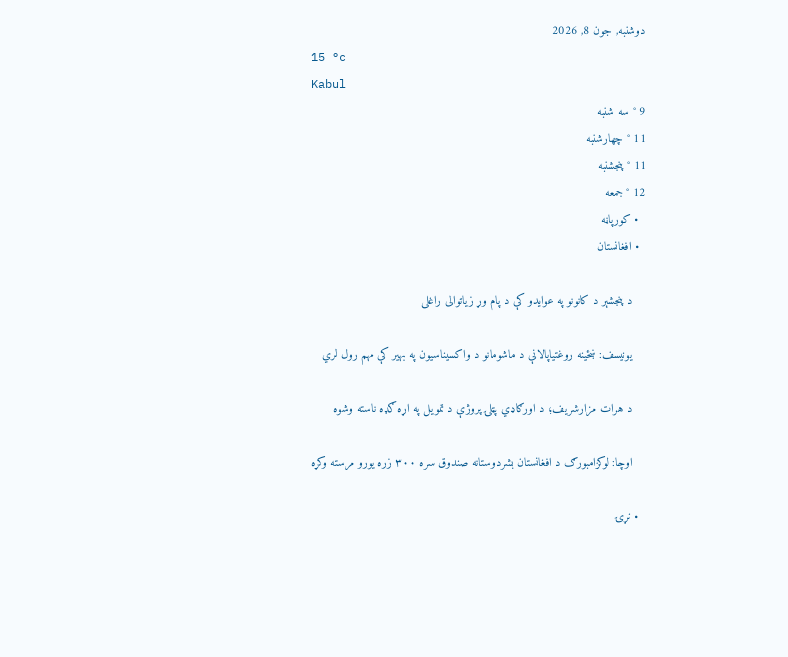دوشنبه, جون 8, 2026
15 °c
Kabul
9 ° سه شنبه
11 ° چهارشنبه
11 ° پنجشنبه
12 ° جمعه
  • کورپاڼه
  • افغانستان

    د پنجشېر د کانونو په عوایدو کې د پام وړ زیاتوالی راغلی

    یونیسف: ښځینه روغتیاپالانې د ماشومانو د واکسیناسیون په بهیر کې مهم رول لري

    د هرات مزارشریف؛ د اورګاډي پټلۍ پروژې د تمویل په اړه ګډه ناسته وشوه

    اوچا: لوکزامبورګ د افغانستان بشردوستانه صندوق سره ۳۰۰ زره یورو مرسته وکړه

  • نړۍ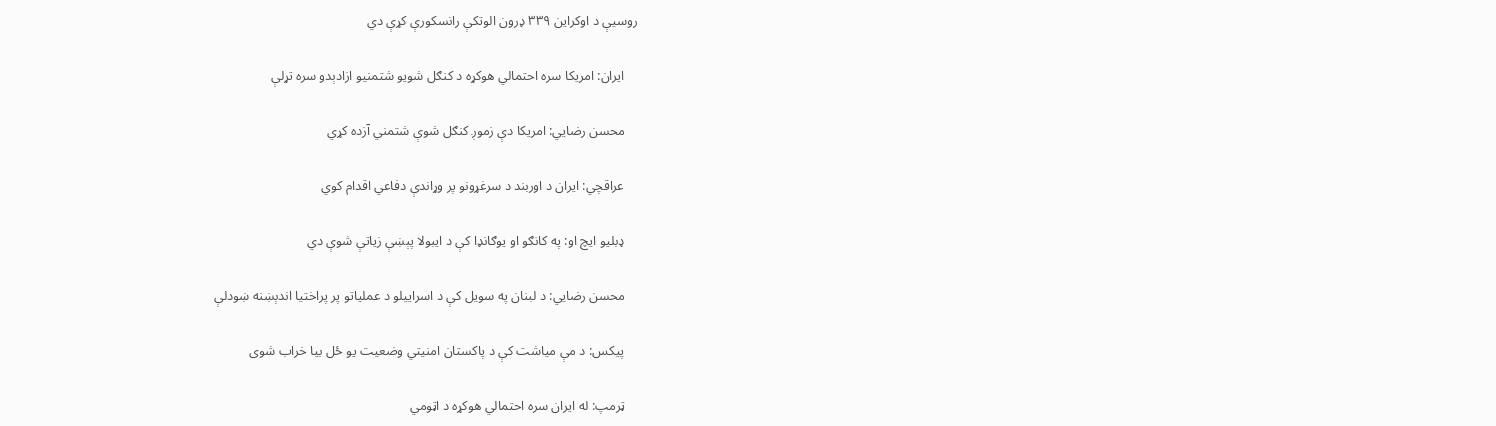روسیې د اوکراین ۳۳۹ ډرون الوتکې رانسکورې کړې دي

    ایران: امریکا سره احتمالي هوکړه د کنګل شویو شتمنیو ازادېدو سره تړلې

    محسن رضایي: امریکا دې زموږ کنګل شوې شتمني آزده کړي

    عراقچي: ایران د اوربند د سرغړونو پر وړاندې دفاعي اقدام کوي

    ډبلیو ایچ او: په کانګو او یوګانډا کې د ایبولا پېښې زیاتې شوې دي

    محسن رضايي: د لبنان په سویل کې د اسراییلو د عملیاتو پر پراختیا اندېښنه ښودلې

    پيکس: د مې میاشت کې د پاکستان امنیتي وضعیت یو ځل بیا خراب شوی

    ټرمپ: له ایران سره احتمالي هوکړه د اټومي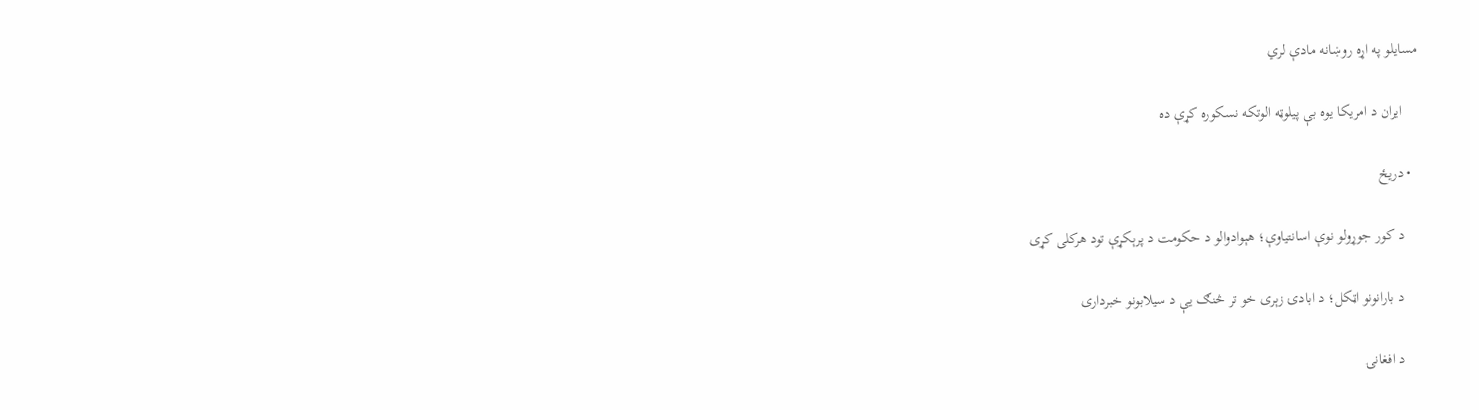مسایلو په اړه روښانه مادې لري

    ایران د امریکا یوه بې پیلوټه الوتکه نسکوره کړې ده

  • دریځ

    د کور جوړولو نوې اسانتیاوې؛ هېوادوالو د حکومت د پرېکړې تود هرکلی کړی

    د بارانونو اټکل؛ د ابادۍ زېری خو تر څنګ یې د سیلابونو خبرداری

    د افغانۍ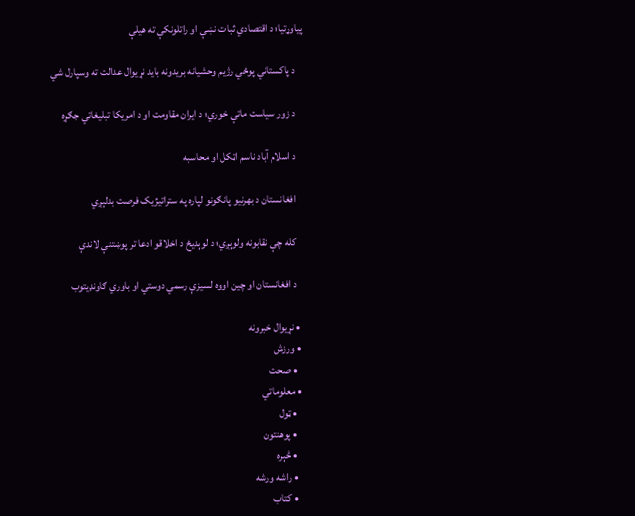پیاوړتیا؛ د اقتصادي ثبات نښې او راتلونکې ته هیلې

    د پاکستاني پوځي رژیم وحشیانه بریدونه باید نړیوال عدالت ته وسپارل شي

    د زور سیاست ماتې خوري؛ د ایران مقاومت او د امریکا تبلیغاتي جګړه

    د اسلام ‌آباد ناسم اټکل او محاسبه

    افغانستان د بهرنیو پانګونو لپاره په ستراتیژیک فرصت بدلېږي

    کله چې نقابونه ولوېږي؛ د لوېدیځ د اخلاقو ادعا تر پوښتنې لاندې

    د افغانستان او چین اووه لسیزې رسمي دوستي او باوري ګاونډیتوب

  • نړیوال خبرونه
  • ورزش
    • صحت
  • معلوماتي
    • ټول
    • پوهنتون
    • څېره
    • راشه ورشه
    • کتاب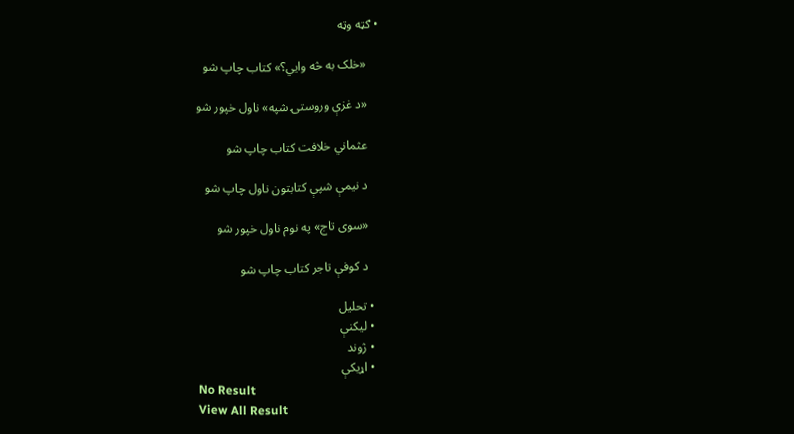• ګټه وټه

    «خلک به څه وایي؟» کتاب چاپ شو

    «د غزې وروستۍ شپه» ناول خپور شو

    عثماني خلافت کتاب چاپ شو

    د نیمې شپې کتابتون ناول چاپ شو

    «سوی تاج» په نوم ناول خپور شو

    د کوفې تاجر کتاب چاپ شو

  • تحلیل
  • لیکنې
  • ژوند
  • اړیکې
No Result
View All Result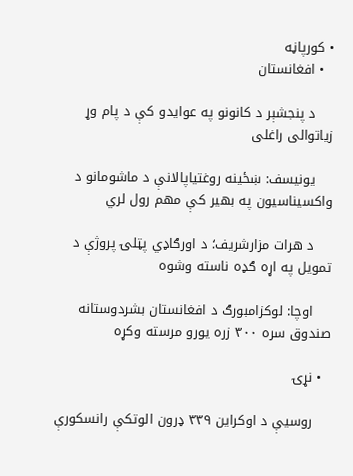• کورپاڼه
  • افغانستان

    د پنجشېر د کانونو په عوایدو کې د پام وړ زیاتوالی راغلی

    یونیسف: ښځینه روغتیاپالانې د ماشومانو د واکسیناسیون په بهیر کې مهم رول لري

    د هرات مزارشریف؛ د اورګاډي پټلۍ پروژې د تمویل په اړه ګډه ناسته وشوه

    اوچا: لوکزامبورګ د افغانستان بشردوستانه صندوق سره ۳۰۰ زره یورو مرسته وکړه

  • نړۍ

    روسیې د اوکراین ۳۳۹ ډرون الوتکې رانسکورې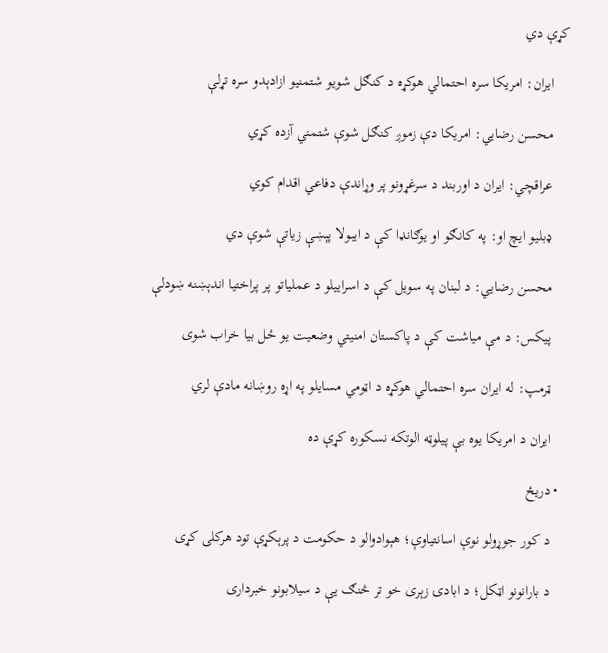کړې دي

    ایران: امریکا سره احتمالي هوکړه د کنګل شویو شتمنیو ازادېدو سره تړلې

    محسن رضایي: امریکا دې زموږ کنګل شوې شتمني آزده کړي

    عراقچي: ایران د اوربند د سرغړونو پر وړاندې دفاعي اقدام کوي

    ډبلیو ایچ او: په کانګو او یوګانډا کې د ایبولا پېښې زیاتې شوې دي

    محسن رضايي: د لبنان په سویل کې د اسراییلو د عملیاتو پر پراختیا اندېښنه ښودلې

    پيکس: د مې میاشت کې د پاکستان امنیتي وضعیت یو ځل بیا خراب شوی

    ټرمپ: له ایران سره احتمالي هوکړه د اټومي مسایلو په اړه روښانه مادې لري

    ایران د امریکا یوه بې پیلوټه الوتکه نسکوره کړې ده

  • دریځ

    د کور جوړولو نوې اسانتیاوې؛ هېوادوالو د حکومت د پرېکړې تود هرکلی کړی

    د بارانونو اټکل؛ د ابادۍ زېری خو تر څنګ یې د سیلابونو خبرداری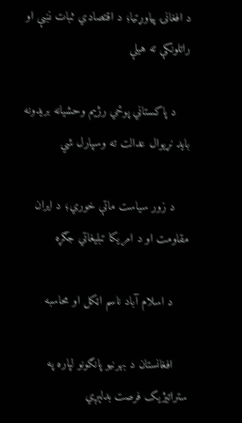د افغانۍ پیاوړتیا؛ د اقتصادي ثبات نښې او راتلونکې ته هیلې

    د پاکستاني پوځي رژیم وحشیانه بریدونه باید نړیوال عدالت ته وسپارل شي

    د زور سیاست ماتې خوري؛ د ایران مقاومت او د امریکا تبلیغاتي جګړه

    د اسلام ‌آباد ناسم اټکل او محاسبه

    افغانستان د بهرنیو پانګونو لپاره په ستراتیژیک فرصت بدلېږي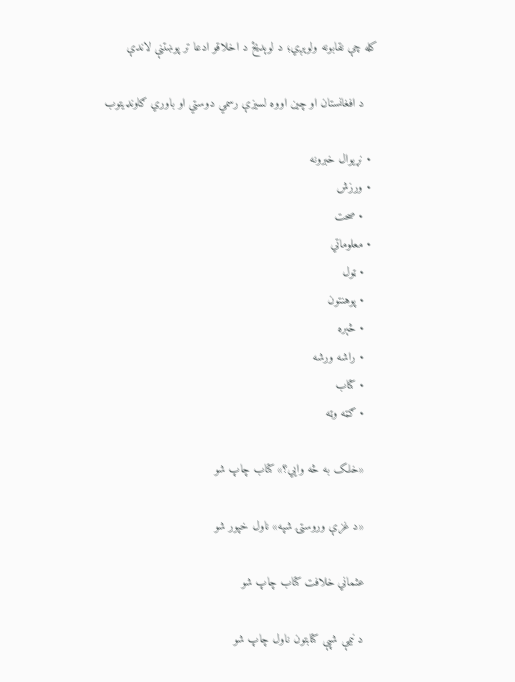کله چې نقابونه ولوېږي؛ د لوېدیځ د اخلاقو ادعا تر پوښتنې لاندې

    د افغانستان او چین اووه لسیزې رسمي دوستي او باوري ګاونډیتوب

  • نړیوال خبرونه
  • ورزش
    • صحت
  • معلوماتي
    • ټول
    • پوهنتون
    • څېره
    • راشه ورشه
    • کتاب
    • ګټه وټه

    «خلک به څه وایي؟» کتاب چاپ شو

    «د غزې وروستۍ شپه» ناول خپور شو

    عثماني خلافت کتاب چاپ شو

    د نیمې شپې کتابتون ناول چاپ شو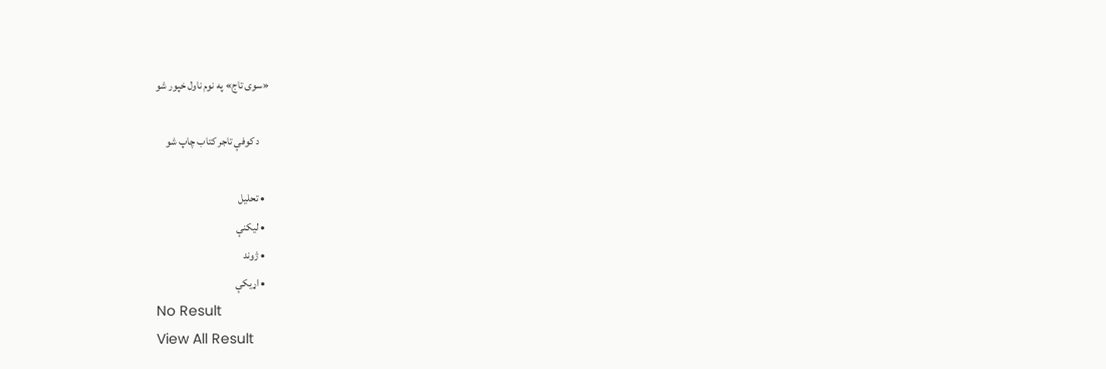«سوی تاج» په نوم ناول خپور شو

    د کوفې تاجر کتاب چاپ شو

  • تحلیل
  • لیکنې
  • ژوند
  • اړیکې
No Result
View All Result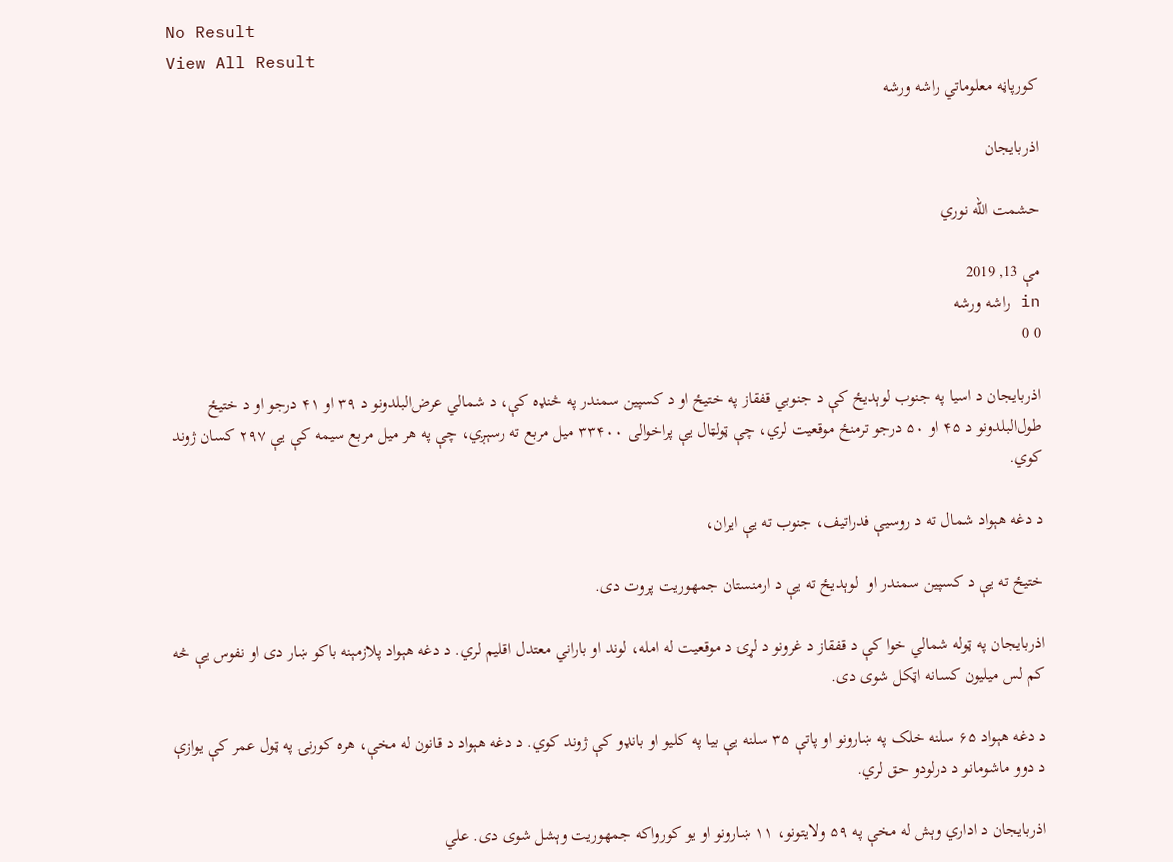No Result
View All Result
کورپاڼه معلوماتي راشه ورشه

اذربایجان

حشمت الله نوري

مې 13, 2019
in راشه ورشه
0 0

اذربایجان د اسیا په جنوب لوېدیځ کې د جنوبي قفقاز په ختیځ او د کسپین سمندر په څنډه کې، د شمالي عرض‌البلدونو د ۳۹ او ۴۱ درجو او د ختیځ طول‌البلدونو د ۴۵ او ۵۰ درجو ترمنځ موقعیت لري، چې ټولټال یې پراخوالی ۳۳۴۰۰ میل مربع ته رسېږي، چې په هر میل مربع سیمه کې یې ۲۹۷ کسان ژوند کوي.

د دغه هېواد شمال ته د روسیې فدراتیف، جنوب ته یې ایران،

ختیځ ته یې د کسپین سمندر او  لوېدیځ ته یې د ارمنستان جمهوریت پروت دی.

اذربایجان په ټوله شمالي خوا کې د قفقاز د غرونو د لړۍ د موقعیت له امله، لوند او باراني معتدل اقلیم لري. د دغه هېواد پلازمېنه باکو ښار دی او نفوس یې څه کم لس میلیون کسانه اټکل شوی دی.

د دغه هېواد ۶۵ سلنه خلک په ښارونو او پاتې ۳۵ سلنه یې بیا په کلیو او بانډو کې ژوند کوي. د دغه هېواد د قانون له مخې، هره کورنۍ په ټول عمر کې یوازې  د دوو ماشومانو د درلودو حق لري.

اذربایجان د اداري وېش له مخې په ۵۹ ولایتونو، ۱۱ ښارونو او یو کورواکه جمهوریت وېشل شوی دی. علي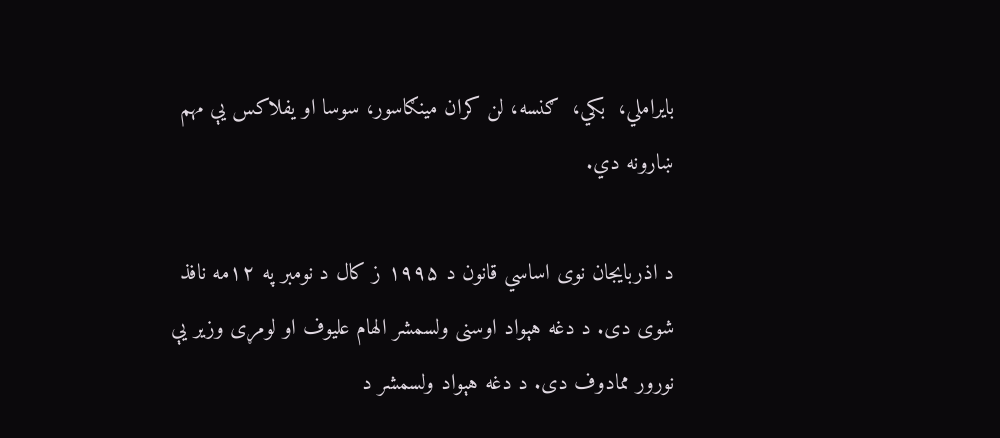بایراملي،  بکي،  ګنسه، لن کران مینګاسور، سوسا او یفلاکس یې مهم ښارونه دي.

د اذربایجان نوی اساسي قانون د ۱۹۹۵ ز کال د نومبر په ۱۲مه نافذ شوی دی. د دغه هېواد اوسنی ولسمشر الهام علیوف او لومړی وزیر یې نورور ممادوف دی. د دغه هېواد ولسمشر د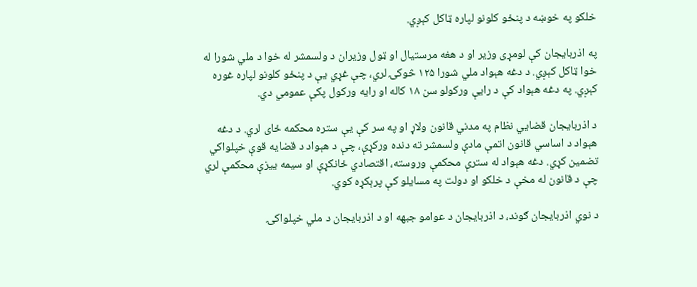خلکو په خوښه د پنځو کلونو لپاره ټاکل کېږي.

په اذربایجان کې لومړی وزیر او د هغه مرستیال او ټول وزیران د ولسمشر له خوا د ملي شورا له خوا ټاکل کېږي. د دغه هېواد ملي شورا ۱۲۵ څوکۍ لري، چې غړي یې د پنځو کلونو لپاره غوره کېږي. په دغه هېواد کې د رایې ورکولو سن ۱۸ کاله او رایه ورکول پکې عمومي دي.

د اذربایجان قضایي نظام په مدني قانون ولاړ او په سر کې یې ستره محکمه ځای لري. د دغه هېواد د اساسي قانون اتمې مادې ولسمشر ته دنده ورکړې، چې د هېواد د قضایه قوې خپلواکي تضمین کړي. دغه هېواد له سترې محکمې وروسته، اقتصادي ځانکړې او سیمه ییزې محکمې لري چې د قانون له مخې د خلکو او دولت په مسایلو کې پرېکړه کوي.

د نوي اذربایجان ګوند، د اذربایجان د عوامو جبهه او د اذربایجان د ملي خپلواکۍ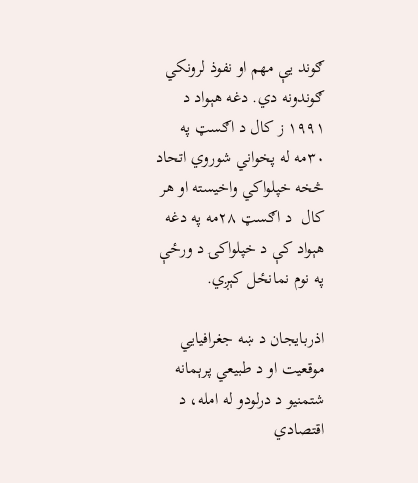ګوند یې مهم او نفوذ لرونکي ګوندونه دي. دغه هېواد د ۱۹۹۱ ز کال د اګسټ په ۳۰مه له پخواني شوروي اتحاد څخه خپلواکي واخیسته او هر کال  د اګسټ ۲۸مه په دغه هېواد کې د خپلواکۍ د ورځې په نوم نمانځل کېږي.

اذربایجان د ښه جغرافیایي موقعیت او د طبیعي پرېمانه شتمنیو د درلودو له امله، د اقتصادي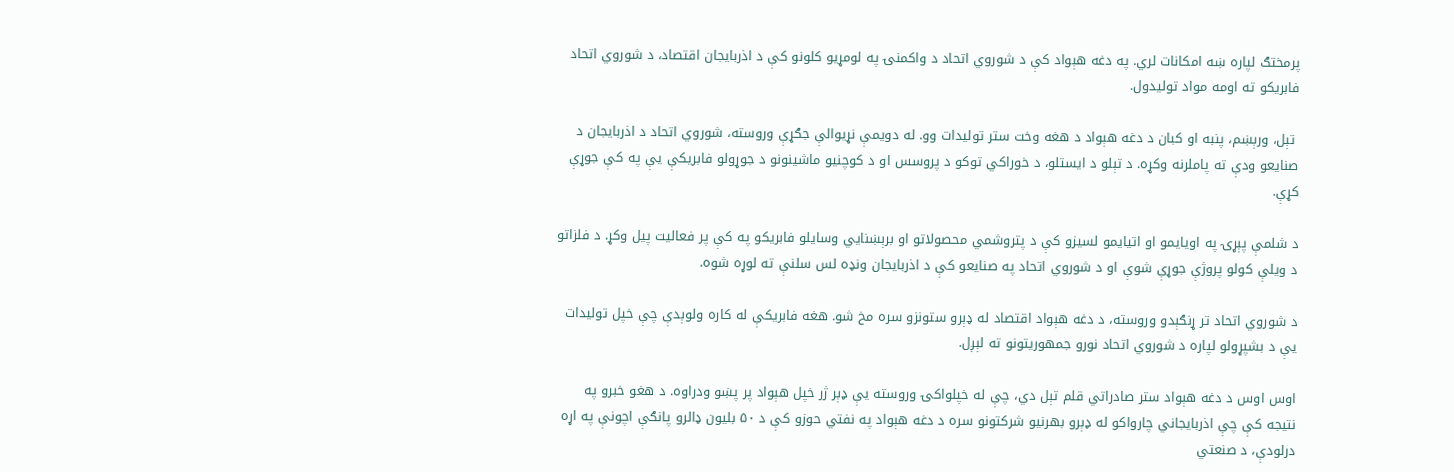پرمختګ لپاره ښه امکانات لري. په دغه هېواد کې د شوروي اتحاد د واکمنۍ په لومړیو کلونو کې د اذربایجان اقتصاد، د شوروي اتحاد فابریکو ته اومه مواد تولیدول.

 تېل، ورېښم، پنبه او کبان د دغه هېواد د هغه وخت ستر تولیدات وو. له دویمې نړیوالې جګړې وروسته، شوروي اتحاد د اذربایجان د صنایعو ودې ته پاملرنه وکړه. د تېلو د ایستلو، د خوراکي توکو د پروسس او د کوچنیو ماشینونو د جوړولو فابریکې یې په کې جوړې کړې.

د شلمې پېړۍ په اویایمو او اتیایمو لسیزو کې د پتروشمي محصولاتو او برېښنایي وسایلو فابریکو په کې پر فعالیت پيل وکړ. د فلزاتو د ویلې کولو پروژې جوړې شوې او د شوروي اتحاد په صنایعو کې د اذربایجان ونډه لس سلنې ته لوړه شوه.

د شوروي اتحاد تر ړنګېدو وروسته، د دغه هېواد اقتصاد له ډېرو ستونزو سره مخ شو. هغه فابریکې له کاره ولوېدې چې خپل تولیدات یې د بشپړولو لپاره د شوروي اتحاد نورو جمهوریتونو ته لېږل.

اوس اوس د دغه هېواد ستر صادراتي قلم تېل دي، چې له خپلواکۍ وروسته یې ډېر ژر خپل هېواد پر پښو ودراوه. د هغو خبرو په نتیجه کې چې اذربایجاني چارواکو له ډېرو بهرنیو شرکتونو سره د دغه هېواد په نفتي حوزو کې د ۵۰ بلیون ډالرو پانګې اچونې په اړه درلودې، د صنعتي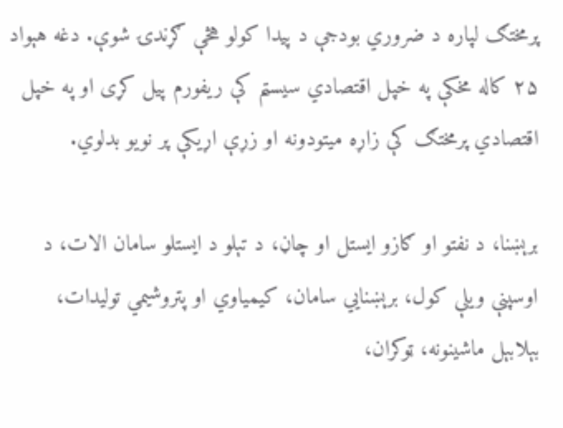پرمختګ لپاره د ضروري بودجې د پیدا کولو هڅې ګړندۍ شوې. دغه هېواد ۲۵ کاله مخکې په خپل اقتصادي سیسټم کې ریفورم پیل کړی او په خپل اقتصادي پرمختګ کې زاړه میتودونه او زړې اړیکې پر نویو بدلوي.

برېښنا، د نفتو او ګازو ایستل او چاڼ، د تېلو د ایستلو سامان الات، د اوسپنې ویلې کول، برېښنایي سامان، کیمیاوي او پتروشیمي تولیدات، بېلابېل ماشینونه، ټوکران،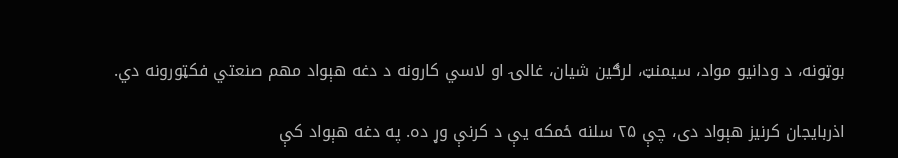بوټونه، د ودانیو مواد، سیمنټ، لرګین شیان، غالۍ او لاسي کارونه د دغه هېواد مهم صنعتي فکټورونه دي.

اذربایجان کرنیز هېواد دی، چې ۲۵ سلنه ځمکه یې د کرنې وړ ده. په دغه هېواد کې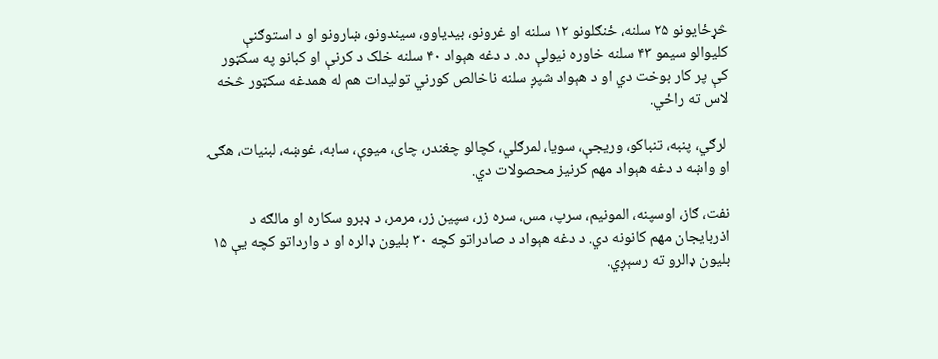څړځایونو ۲۵ سلنه، ځنګلونو ۱۲ سلنه او غرونو، بیدیاوو، سیندونو، ښارونو او د استوګنې کلیوالو سیمو ۴۳ سلنه خاوره نیولې ده. د دغه هېواد ۴۰ سلنه خلک د کرنې او کبانو په سکټور کې پر کار بوخت دي او د هېواد شپږ سلنه ناخالص کورني تولیدات هم له همدغه سکټور څخه لاس ته راځي.

 لرګي، پنبه، تنباکو، وریجې، سویا، لمرګلي، کچالو چغندر، چای، میوې، سابه، غوښه، لبنیات، هګۍ او واښه د دغه هېواد مهم کرنیز محصولات دي.

نفت، ګاز، اوسپنه، المونیم، سرپ، مس، سره زر، سپین زر، مرمر، د ډبرو سکاره او مالګه د اذربایجان مهم کانونه دي. د دغه هېواد د صادراتو کچه ۳۰ بلیون ډالره او د وارداتو کچه یې ۱۵ بلیون ډالرو ته رسېږي.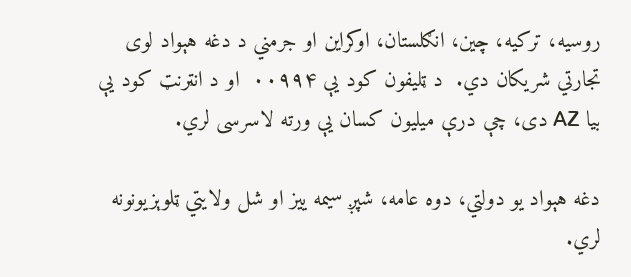روسیه، ترکیه، چین، انګلستان، اوکراین او جرمني د دغه هېواد لوی تجارتي شریکان دي.  د ټلیفون کود یې ۰۰۹۹۴  او د انټرنټ کود یې بیا AZ دی، چې درې میلیون کسان یې ورته لاسرسی لري.

دغه هېواد یو دولتي، دوه عامه، شپږ سیمه ییز او شل ولایتي ټلوېزیونونه لري.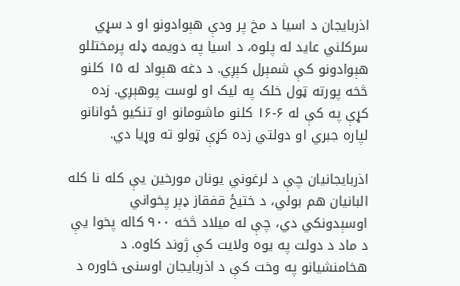اذربایجان د اسیا د مخ پر ودې هېوادونو او د سړي سرکلني عاید له پلوه، د اسیا په دویمه ډله پرمختللو هېوادونو کې شمېرل کېږي. د دغه هېواد له ۱۵ کلنو څخه پورته ټول خلک په لیک او لوست پوهېږي. زده کړې په کې له ۶-۱۶ کلنو ماشومانو او تنکیو ځوانانو لپاره جبري او دولتي زده کړې ټولو ته وړیا دي.

اذربایجانیان چې د لرغوني یونان مورخین یې کله نا کله البانیان هم بولي، د ختیځ قفقاز ډېر پخواني اوسېدونکي دي، چې له میلاد څخه ۹۰۰ کاله پخوا یې د ماد د دولت په یوه ولایت کې ژوند کاوه. د هخامنشیانو په وخت کې د اذربایجان اوسنۍ خاوره د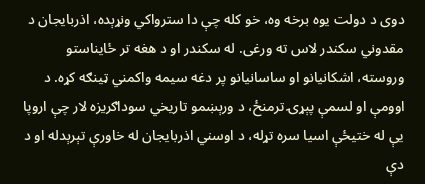دوی د دولت یوه برخه وه، خو کله چې دا سترواکي ونړېده، اذربایجان د مقدوني سکندر لاس ته ورغی. له سکندر او د هغه تر ځایناستو وروسته، اشکانیانو او ساسانیانو پر دغه سیمه واکمني ټینګه کړه. د اوومې او لسمې پېړۍ ترمنځ، د ورېښمو تاریخي سوداګریزه لار چې اروپا یې له ختیځې اسیا سره تړله، د اوسني اذربایجان له خاورې تېرېدله او د دې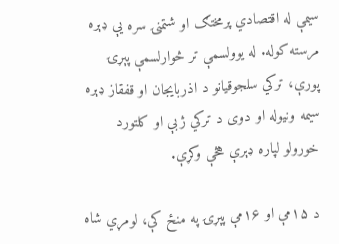سیمې له اقتصادي پرمختګ او شتمنۍ سره یې ډېره مرسته کوله. له یوولسمې تر څوارلسمې پېړۍ پورې، ترکي سلجوقیانو د اذربایجان او قفقاز ډېره سیمه ونیوله او دوی د ترکي ژبې او کلتورد خورولو لپاره ډېرې هڅې وکړې.

د ۱۵مې او ۱۶مې پېړۍ په منځ کې، لومړي شاه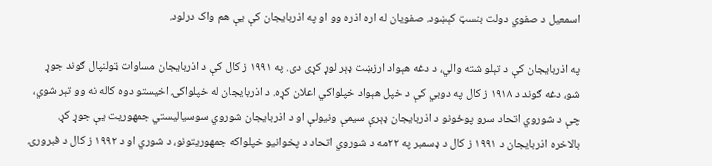اسمعیل د صفوي دولت بنسټ کېښود. صفویان له اره اذره وو او په اذربایجان کې یې هم واک درلود.

په اذربایجان کې د تېلو شته والي، د دغه هېواد ارزښت ډېر لوړ کړی دی. په ۱۹۹۱ ز کال کې د اذربایجان مساوات ټولنپال ګوند جوړ شو، دغه ګوند د ۱۹۱۸ ز کال په دوبي کې د خپل هېواد خپلواکي اعلان کړه. د اذربایجان له خپلواکۍ اخیستو دوه کاله نه وو تېر شوي، چې د شوروي اتحاد سرو پوځونو د اذربایجان ډېرې سیمې ونیولې او د اذربایجان شوروي سوسیالیستي جمهوریت یې جوړ کړ. بالاخره اذربایجان د ۱۹۹۱ ز کال د ډسمبر په ۲۲مه د شوروي اتحاد د پخوانیو خپلواکه جمهوریتونو، د شوري او د ۱۹۹۲ ز کال د فبرورۍ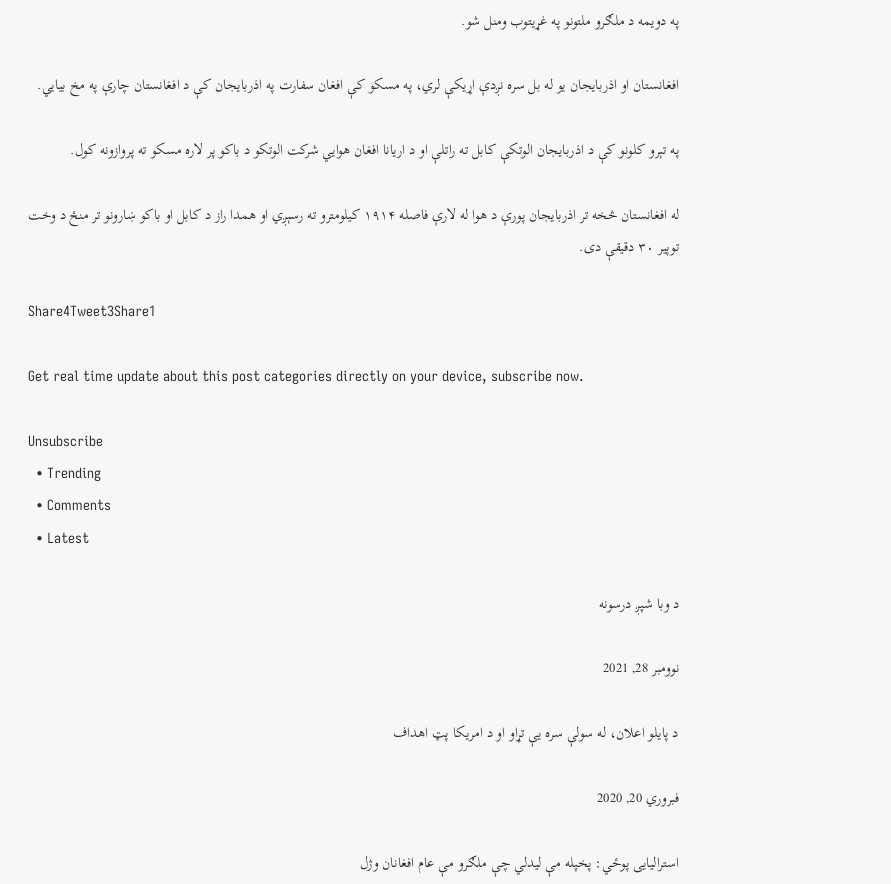په دویمه د ملګرو ملتونو په غړیتوب ومنل شو.

افغانستان او اذربایجان یو له بل سره نږدې اړیکې لري، په مسکو کې افغان سفارت په اذربایجان کې د افغانستان چارې په مخ بیایي.

په تېرو کلونو کې د اذربایجان الوتکې کابل ته راتلې او د اریانا افغان هوایي شرکت الوتکو د باکو پر لاره مسکو ته پروازونه کول.

له افغانستان څخه تر اذربایجان پورې د هوا له لارې فاصله ۱۹۱۴ کیلومترو ته رسېږي او همدا راز د کابل او باکو ښارونو تر منځ د وخت توپير ۳۰ دقیقې دی.

Share4Tweet3Share1

Get real time update about this post categories directly on your device, subscribe now.

Unsubscribe
  • Trending
  • Comments
  • Latest

د وبا شپږ درسونه

نوومبر 28, 2021

د پایلو اعلان، له سولې سره یې تړاو او د امریکا پټ اهداف

فبروري 20, 2020

استرالیایی پوځي: پخپله مې لیدلي چې ملګرو مې عام افغانان وژل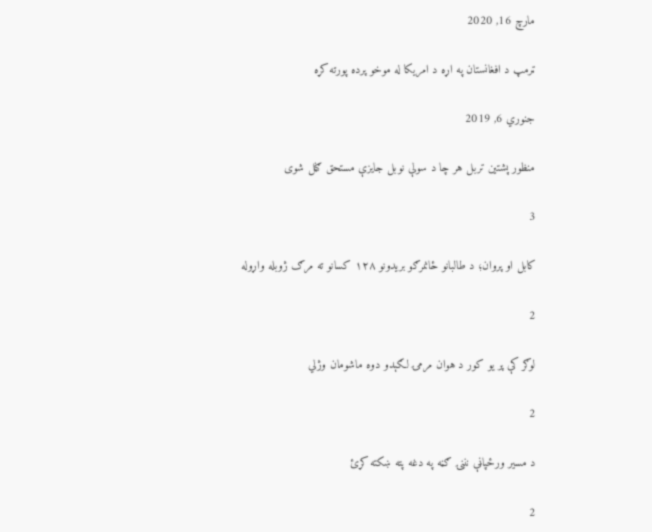مارچ 16, 2020

ټرمپ د افغانستان په اړه د امريکا له موخو پرده پورته کړه

جنوري 6, 2019

منظور پشتين تربل هر چا د سولې نوبل جايزې مستحق ګڼل شوی

3

کابل او پروان؛ د طالبانو ځانمرګو بریدونو ۱۲۸ کسانو ته مرګ ژوبله واړوله

2

لوګر کې پر یو کور د هوان مرمۍ لګېدو دوه ماشومان وژلي

2

د مسیر ورځپاڼې نننۍ ګڼه په دغه پته ښکته کړئ

2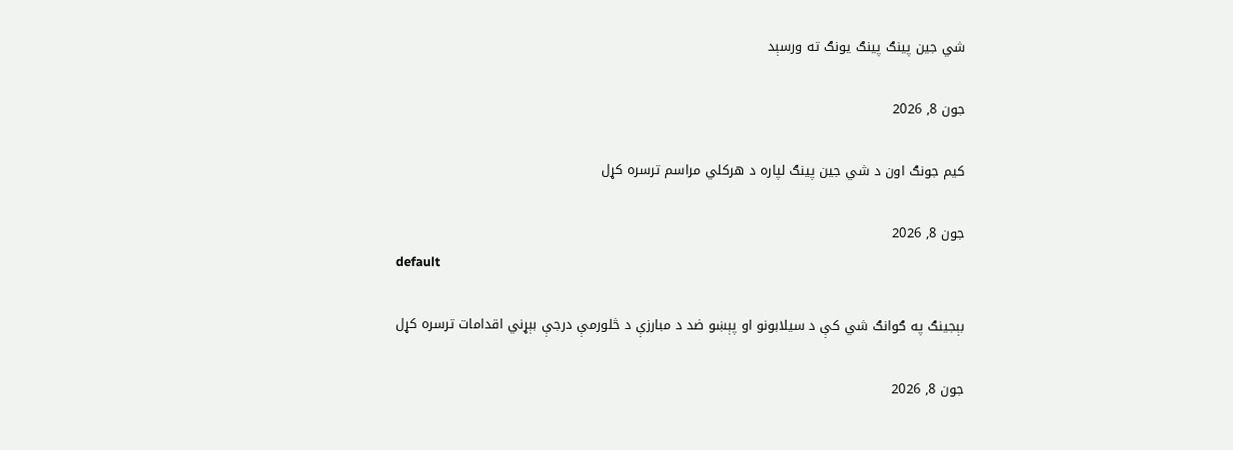شي جين پينګ پينګ يونګ ته ورسېد

جون 8, 2026

کيم جونګ اون د شي جين پينګ لپاره د هرکلي مراسم ترسره کړل

جون 8, 2026
default

بېجینګ په ګوانګ شي کې د سيلابونو او پېښو ضد د مبارزې د څلورمې درجې بېړني اقدامات ترسره کړل

جون 8, 2026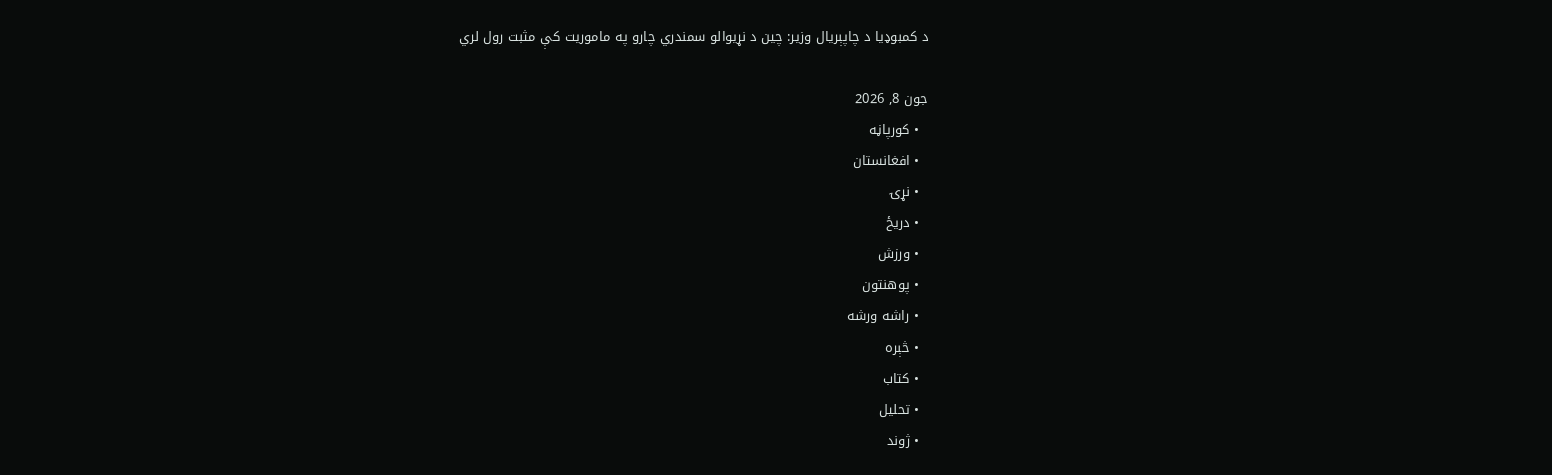د کمبوډيا د چاپېريال وزير: چين د نړيوالو سمندري چارو په ماموريت کې مثبت رول لري

جون 8, 2026
  • کورپاڼه
  • افغانستان
  • نړۍ
  • دریځ
  • ورزش
  • پوهنتون
  • راشه ورشه
  • څېره
  • کتاب
  • تحلیل
  • ژوند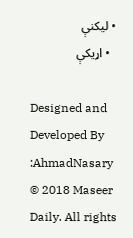• لیکنې
  • اړیکې

Designed and Developed By :AhmadNasary    © 2018 Maseer Daily. All rights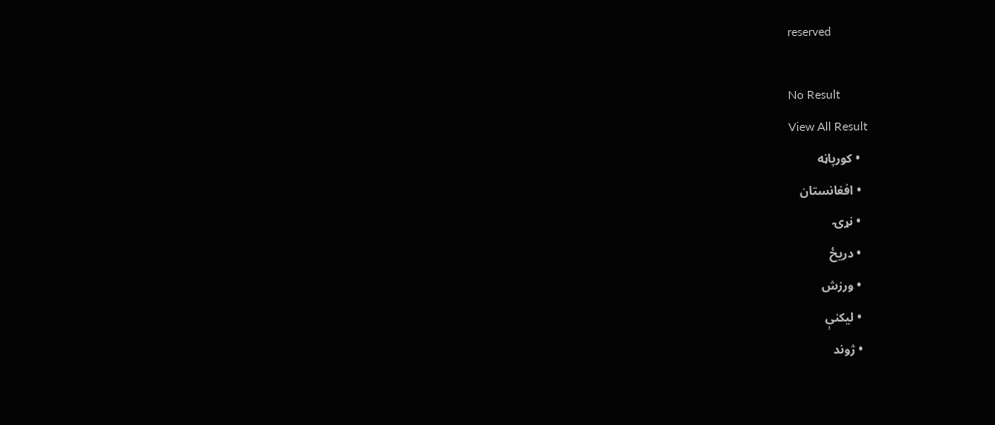reserved

No Result
View All Result
  • کورپاڼه
  • افغانستان
  • نړۍ
  • دریځ
  • ورزش
  • لیکنې
  • ژوند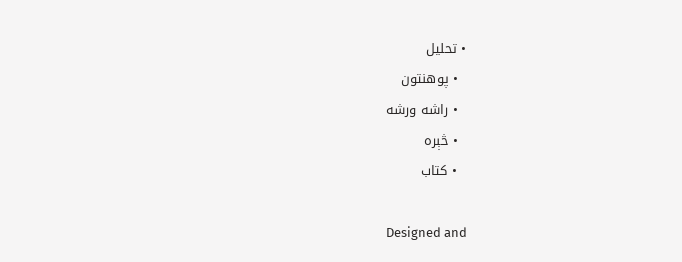• تحلیل
  • پوهنتون
  • راشه ورشه
  • څېره
  • کتاب

Designed and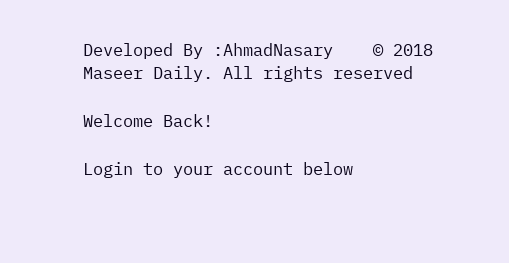Developed By :AhmadNasary    © 2018 Maseer Daily. All rights reserved

Welcome Back!

Login to your account below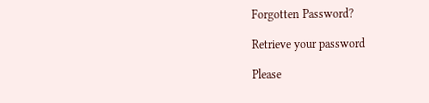Forgotten Password?

Retrieve your password

Please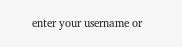enter your username or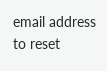email address to reset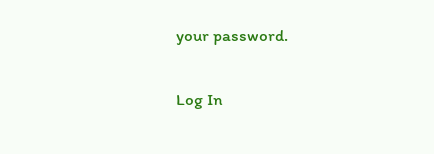your password.

Log In